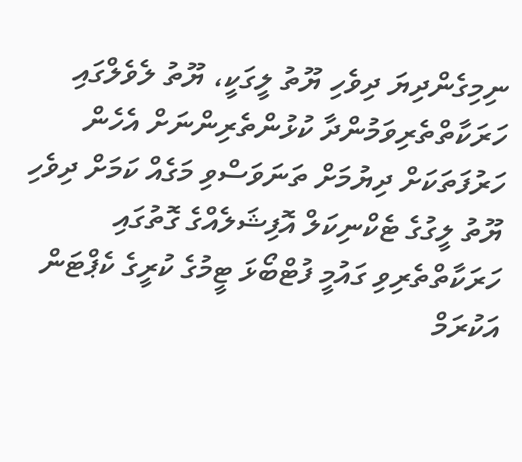ނިމިގެންދިޔަ ދިވެހި ޔޫތު ލީގަކީ، ޔޫތު ލެވެލްގައި ހަރަކާތްތެރިވަމުންދާ ކުޅުންތެރިންނަށް އެހެން ހަރުފަތަކަށް ދިޔުމަށް ތަނަވަސްވި މަގެއް ކަމަށް ދިވެހި ޔޫތު ލީގުގެ ޓެކްނިކަލް އޮފިޝަލެއްގެ ގޮތުގައި ހަރަކާތްތެރިވި ގައުމީ ފުޓްބޯޅަ ޓީމުގެ ކުރީގެ ކެޕްޓަން އަކުރަމް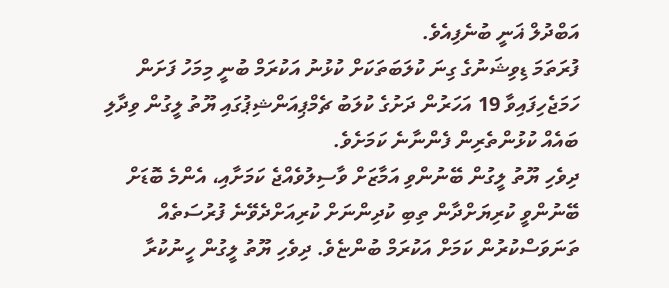އަބްދުލް ޣަނީ ބުނެފިއެވެ.
ފުރަތަމަ ޑިވިޝަނުގެ ގިނަ ކުލަބަތަކަށް ކުޅުނު އަކުރަމް ބުނީ މިމަހު ފަށަން ހަމަޖެހިފައިވާ 19 އަހަރުން ދަށުގެ ކުލަބު ޗެމްޕިއަންޝިޕުގައި ޔޫތު ލީގުން ވިދާލި ބައެއް ކުޅުންތެރިން ފެންނާނެ ކަމަށެވެ.
ދިވެހި ޔޫތު ލީގުން ބޭނުންވި އަމާޒަށް ވާސިލުވެއްޖެ ކަމަށާއި، އެންމެ ބޮޑަށް ބޭނުންވީ ކުރިޔަށްދާން ތިބި ކުދިންނަށް ކުރިއަށްދެވޭނެ ފުރުސަތެއް ތަނަވަސްކުރުން ކަމަށް އަކުރަމް ބުންޏެވެ. ދިވެހި ޔޫތު ލީގުން ހީނުކުރާ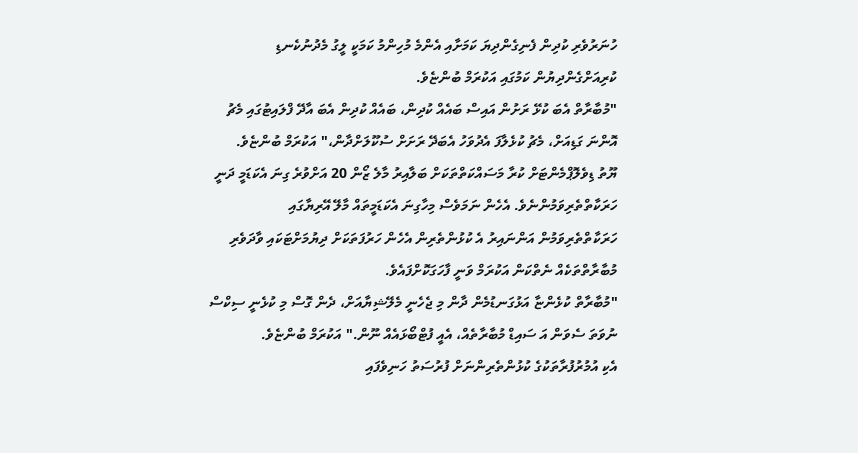ހުނަރުވެރި ކުދިން ފެނިގެންދިޔަ ކަމަށާއި އެންމެ މުހިންމު ކަމަކީ ލީގު މެދުނުކެނޑި ކުރިއަށްގެންދިޔުން ކަމުގައި އަކުރަމް ބުންޏެވެ.
"މުބާރާތް އެބަ ކުޅޭ ރަށުން އައިސް ބައެއް ކުދިން، ބައެއް ކުދިން އެބަ އާދޭ ފްލައިޓުގައި މެޗު އޮންނަ ގަޑިއަށް، މެޗު ކުޅެލާފަ އެދުވަހު އެބަދޭ ރަށަށް ސުކޫލަށްދާން،" އަކުރަމް ބުންޏެވެ.
ޔޫތު ޑިވެލޮޕްމެންޓަށް ކުރާ މަސައްކަތްތަކަށް ބަލާއިރު މާލެ ޒޯން 20 އަށްވުރެ ގިނަ އެކަޑަމީ ދަނީ ހަރަކާތްތެރިވަމުންނެވެ. އެހެން ނަމަވެސް މިހާގިނަ އެކަޑަމީތައް މާލޭ އޭރިޔާގައި ހަރަކާތްތެރިވަމުން އަންނައިރު އެ ކުޅުންތެރިން އެހެން ހަރުފަތަކަށް ދިޔުމަށްޓަކައި ވާދަވެރި މުބާރާތްތަކެއް ނެތްކަން އަކުރަމް ވަނީ ފާހަގަކޮށްފައެވެ.
"މުބާރާތް ކުޅެންޏާ އަޅުގަނޑުމެން ދާން މި ޖެހެނީ މެލޭޝިޔާއަށް، ދެން ގޮސް މި ކުޅެނީ ސިކްސް ނުވަތަ ސެވަން އަ ސައިޑް މުބާރާތެއް، އެއީ ފުޓްބޯޅައެއް ނޫން." އަކުރަމް ބުންޏެވެ.
އެކި އުމުރުފުރާތަކުގެ ކުޅުންތެރިންނަށް ފުރުސަތު ހަނިވެފައި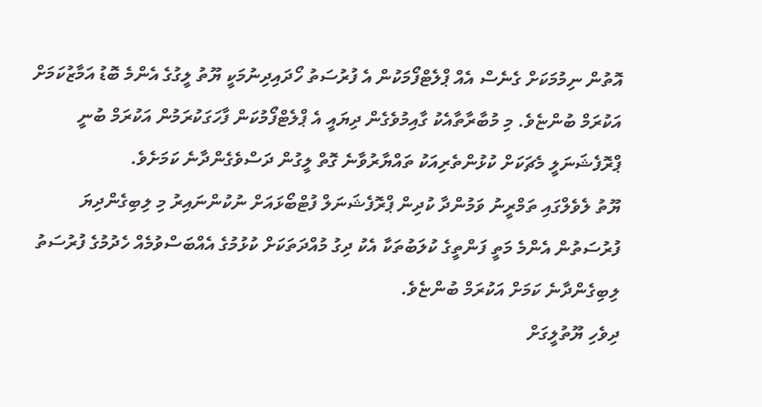އޮތުން ނިމުމަކަށް ގެނެސް އެއް ޕްލެޓްފޯމަކުން އެ ފުރުސަތު ހޯދައިދިނުމަކީ ޔޫތު ލީގުގެ އެންމެ ބޮޑު އަމާޒުކަމަށް އަކުރަމް ބުންޏެވެ. މި މުބާރާތާއެކު ގާއިމުވެގެން ދިޔައީ އެ ޕްލެޓްފޯމުކަން ފާހަގަކުރަމުން އަކުރަމް ބުނީ ޕްރޮފެޝަނަލީ މެޗަކަށް ކުޅުންތެރިއަކު ތައްޔާރުވާނެ ގޮތް ލީގުން ދަސްވެގެންދާނެ ކަމަށެވެ.
ޔޫތު ލެވެލްގައި ތަމްރީނު ވަމުންދާ ކުދިން ޕްރޮފެޝަނަލް ފުޓްބޯޅައަށް ނުކުންނައިރު މި ލިބިގެންދިޔަ ފުރުސަތުން އެންމެ މަތީ ފަންތީގެ ކުލަބުތަކާ އެކު ދިގު މުއްދަތަކަށް ކުޅުމުގެ އެއްބަސްވުމެއް ހެދުމުގެ ފުރުސަތު ލިބިގެންދާނެ ކަމަށް އަކުރަމް ބުންޏެވެ.
ދިވެހި ޔޫތުލީގަށް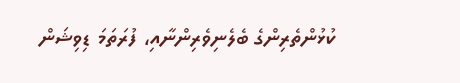ކުޅުންތެރިންގެ ބެލެނިވެރިންނާއި، ފުރަތަމަ ޑިވިޝަން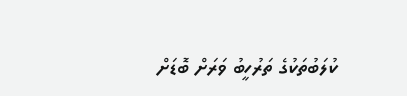ކުލަބުތަކުގެ ތަރުހީބު ވަރަށް ބޮޑަށް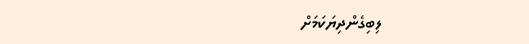ލިބިގެންދިޔަކަމަށް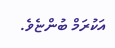އަކުރަމް ބުންޏެވެ.